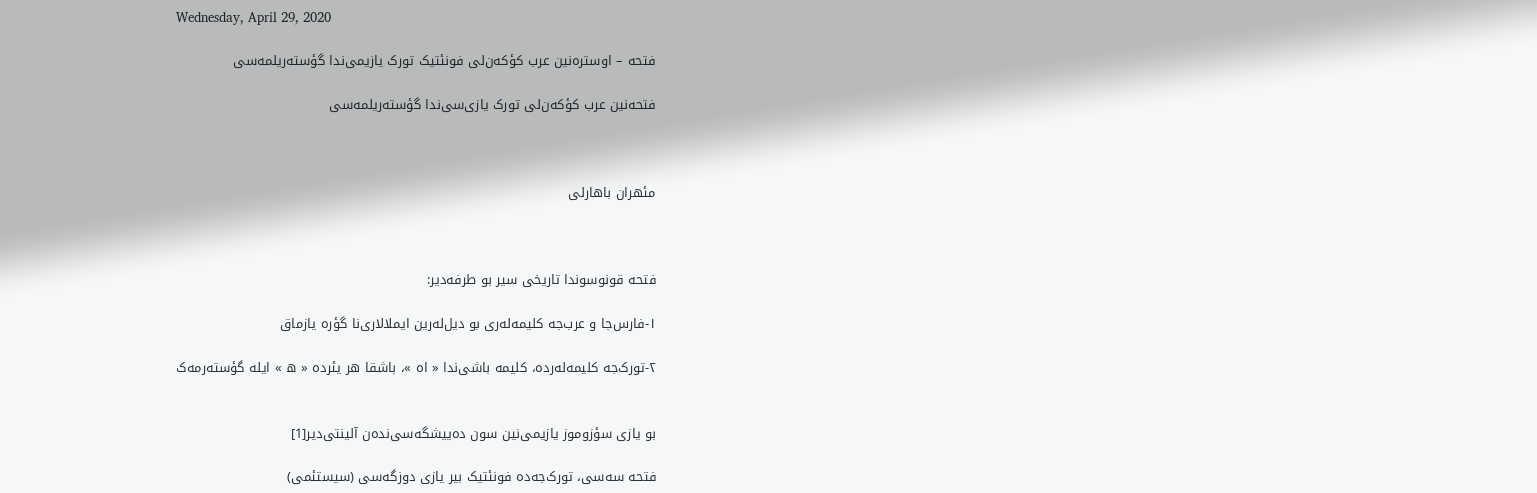Wednesday, April 29, 2020

فتحه – اوستره‌‌نین عرب کؤکه‌ن‌لی فونئتیک تورک یازیمی‌ندا گؤسته‌ریلمه‌سی

فتحه‌نین عر‌ب کؤکه‌ن‌لی تورک یازی‌سی‌ندا گؤسته‌ریلمه‌سی



مئهران باهارلی



فتحه قونوسوندا تاریخی سیر بو طرفه‌دیر:

١-فارس‌جا و عرب‌جه کلیمه‌له‌ری بو دیل‌له‌رین ایملالاری‌نا گؤره یازماق

٢-تورک‌جه کلیمه‌له‌رده، کلیمه باشی‌ندا « اه »، باشقا هر یئرده « ه » ایله گؤسته‌رمه‌ک


بو یازی سؤزوموز یازیمی‌نین سون ده‌ییشگه‌سی‌نده‌ن آلینتی‌دیر[1]

فتحه سه‌سی، تورک‌جه‌ده فونئتیک بیر یازی دوزگه‌سی (سیستئمی)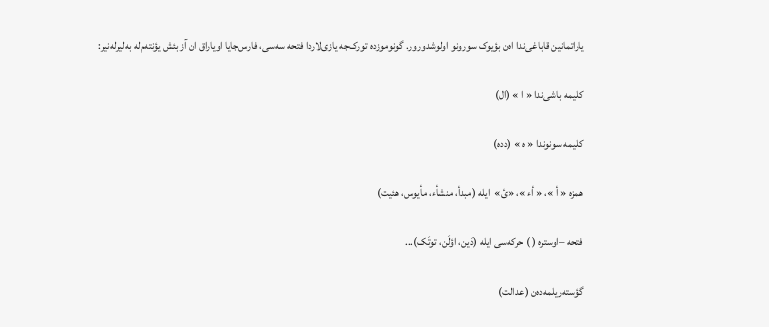یاراتمانین قاباغی‌ندا اه‌ن بؤیوک سورونو اولوشدورور. گونوموزده تورک‌جه یازی‌لاردا فتحه سه‌سی، فارس‌جایا اویاراق ان آز بئش یؤنته‌م‌له به‌لیرله‌نیر:

کلیمه باشی‌ندا « ا » (ال)

کلیمه سونوندا « ه » (دده)

همزه « أ »، « أء »، «ئ»  ایله (مبدأ، منشأء، مأیوس، هئیت)

فتحه –اوستره ( ) حرکه‌سی ایله (دَین، اؤلَن، توتَک)...

گؤسته‌ریلمه‌ده‌ن (عدالت)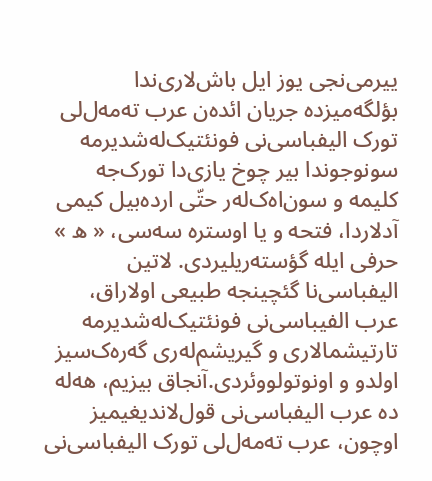ییرمی‌نجی یوز ایل باش‌لاری‌ندا بؤلگه‌میزده جریان ائده‌ن عرب ته‌مه‌ل‌لی تورک الیفباسی‌نی فونئتیک‌له‌شدیرمه سونوجوندا بیر چوخ یازی‌دا تورک‌جه کلیمه و سون‌اه‌ک‌له‌ر حتّی ارده‌بیل کیمی آدلاردا، فتحه و یا اوستره سه‌سی، « ه » حرفی ایله گؤسته‌ریلیردی. لاتین‌ الیفباسی‌نا گئچینجه طبیعی اولاراق، عرب الفیباسی‌نی فونئتیک‌له‌شدیرمه تارتیشمالاری و گیریشم‌له‌ری گه‌ره‌ک‌سیز اولدو و اونوتولووئردی.آنجاق بیزیم، هه‌له ده عرب الیفباسی‌نی قول‌لاندیغیمیز اوچون، عرب ته‌مه‌ل‌لی تورک الیفباسی‌نی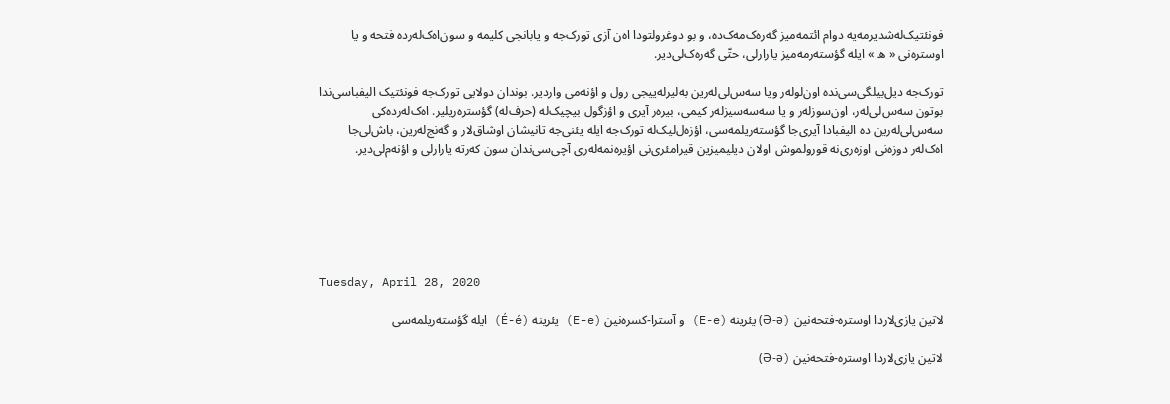فونئتیک‌له‌شدیرمه‌یه دوام ائتمه‌میز گه‌ره‌ک‌مه‌ک‌ده‌، و بو دوغرولتودا اه‌ن آزی تورک‌جه و یابانجی کلیمه و سون‌اه‌ک‌له‌رده فتحه و یا اوستره‌نی « ه » ایله گؤسته‌رمه‌میز يارارلی، حتّی گه‌ره‌ک‌لی‌دیر.

تورک‌جه دیل‌بیلگی‌سی‌نده اون‌لوله‌ر ویا سه‌س‌لی‌له‌رین به‌لیرله‌ییجی رول و اؤنه‌می واردیر. بوندان دولایی تورک‌جه فونئتیک الیفباسی‌ندا بوتون سه‌س‌لی‌له‌ر، اون‌سوزله‌ر و یا سه‌‌سه‌سیزله‌ر کیمی، بیره‌ر آیری و اؤزگول بیچیک‌له (حرف‌له) گؤستره‌ریلیر. اه‌ک‌له‌رده‌کی سه‌س‌لی‌له‌رین ده الیفبادا آیری‌جا گؤسته‌ریلمه‌سی، اؤزه‌ل‌لیک‌له تورک‌جه ایله یئنی‌جه تانیشان اوشاق‌لار و گه‌نج‌له‌رین، باش‌لی‌جا اه‌ک‌له‌ر دوزه‌نی اوزه‌ری‌نه قورولموش اولان دیلیمیزین قیرامئری‌نی اؤیره‌نمه‌له‌ری آچی‌سی‌ندان سون که‌رته یارارلی و اؤنه‌م‌لی‌دیر.






Tuesday, April 28, 2020

لاتین یازی‌لاردا اوستره-فتحه‌نین (Ə-ǝ) یئرینه (E-e) و آسترا-کسره‌نین (E-e) یئرینه (É-é) ایله گؤسته‌ریلمه‌سی

لاتین یازی‌لاردا اوستره-فتحه‌نین (Ə-ǝ)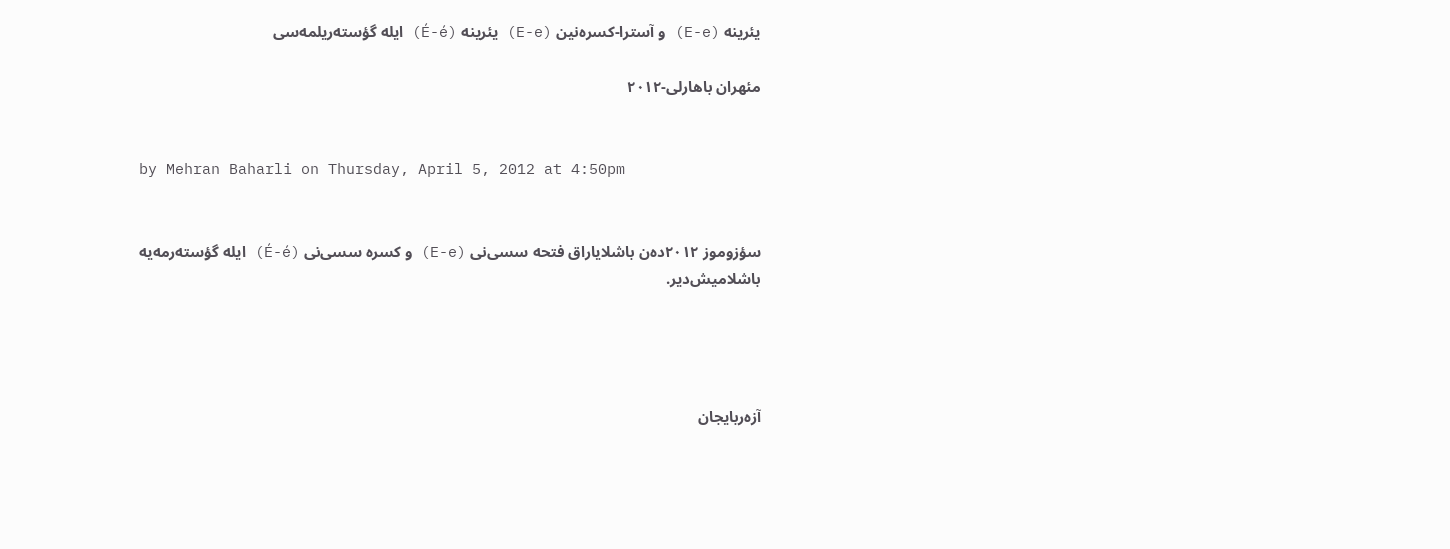یئرینه (E-e) و آسترا-کسره‌نین (E-e) یئرینه (É-é) ایله گؤسته‌ریلمه‌سی

مئهران باهارلی-٢٠١٢


by Mehran Baharli on Thursday, April 5, 2012 at 4:50pm


سؤزوموز ٢٠١٢ده‌ن باشلایاراق فتحه سسی‌نی (E-e) و کسره سسی‌نی (É-é) ایله گؤسته‌رمه‌یه باشلامیش‌دیر.




آزه‌ربایجان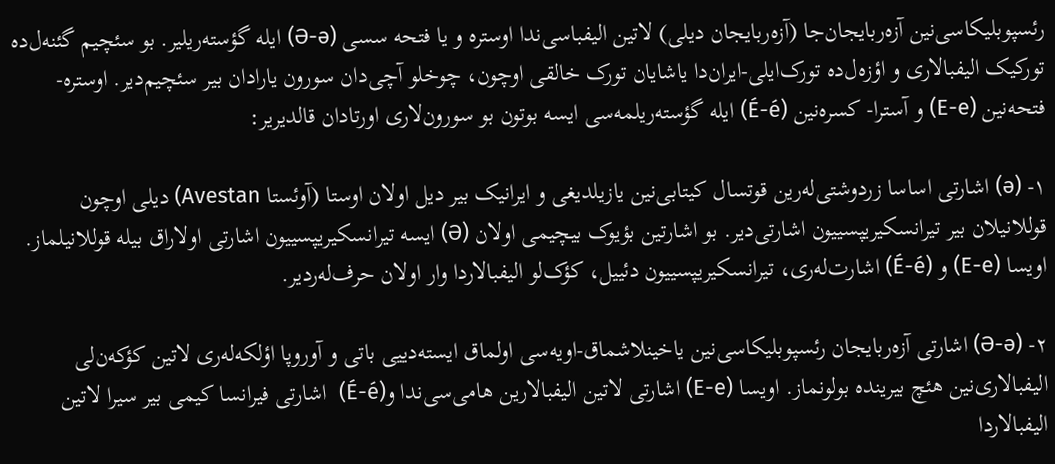رئسپوبلیکاسی‌نین آزه‌ربایجان‌جا (آزه‌ربایجان دیلی) لاتین الیفباسی‌ندا اوستره و یا فتحه سسی (Ə-ǝ) ایله گؤسته‌ریلیر. بو سئچیم گئنه‌ل‌ده تورکیک الیفبالاری و اؤزه‌ل‌ده تورک‌ایلی-ایران‌دا یاشایان تورک خالقی اوچون، چوخلو آچی‌دان سورون یارادان بیر سئچیم‌دیر. اوستره- فتحه‌نین (E-e) و آسترا- کسره‌نین (É-é) ایله گؤسته‌ریلمه‌سی ایسه بوتون بو سورون‌لاری اورتادان قالدیریر:

١- (ǝ) اشارتی اساسا زردوشتی‌له‌رین قوتسال کیتابی‌نین یازیلدیغی و ایرانیک بیر دیل اولان اوستا (آوئستا Avestan) دیلی اوچون قوللانیلان بیر تیرانسکیریپسییون اشار‌تی‌دیر. بو اشارتین بؤیوک بیچیمی اولان (Ə) ایسه تیرانسکیریپسییون اشارتی اولاراق بیله قوللانیلماز. اویسا (E-e) و (É-é) اشارت‌له‌ری، تیرانسکیریپسییون دئییل، کؤک‌لو الیفبالاردا وار اولان حرف‌له‌ردیر.

٢- (Ə-ǝ) اشارتی آزه‌ربایجان‌ رئسپوبلیکاسی‌نین یاخینلاشماق-اویه‌سی اولماق ایسته‌دییی باتی و آوروپا اؤلکه‌له‌ری لاتین کؤکه‌ن‌لی الیفبالاری‌نین هئچ بیرینده بولونماز. اویسا (E-e) اشارتی لاتین الیفبالارین هامی‌سی‌ندا و(É-é)  اشارتی فیرانسا کیمی بیر سیرا لاتین الیفبالاردا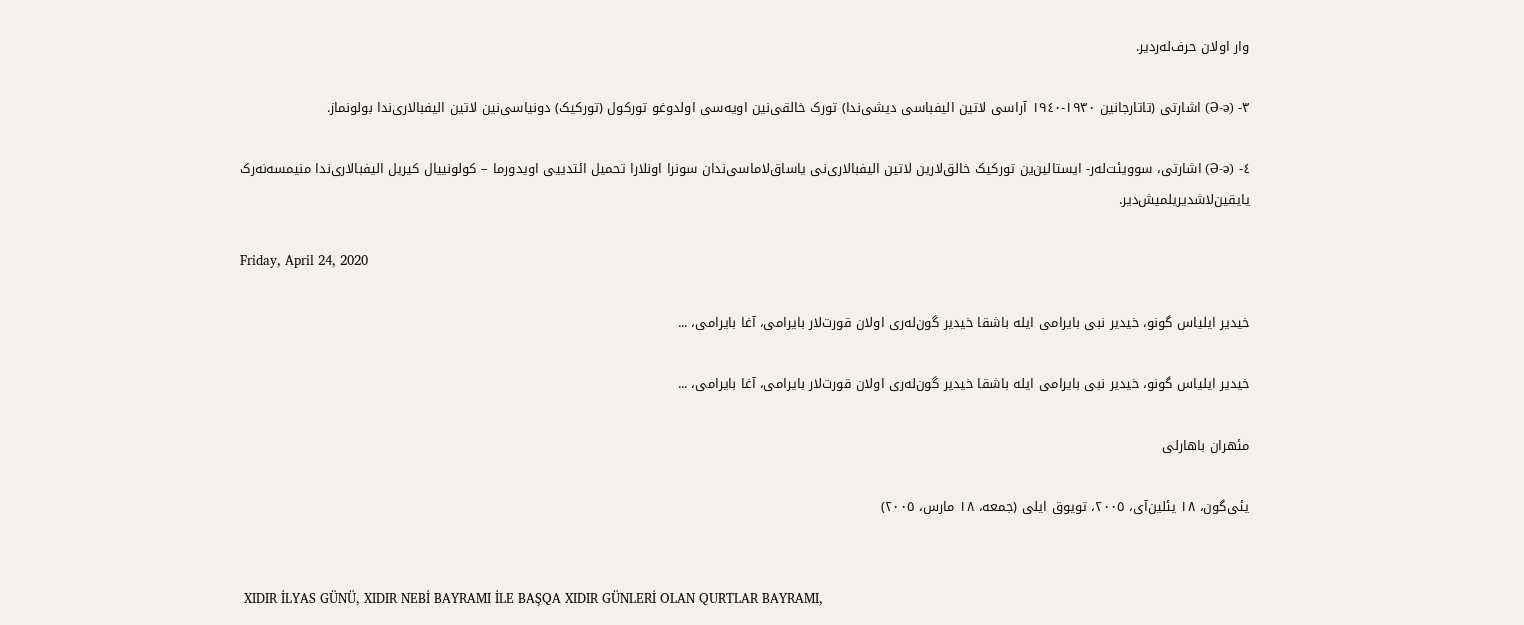وار اولان حرف‌له‌ردیر.

٣- (Ə-ǝ) اشارتی (تاتارجانین ١٩٣٠-١٩٤٠ آراسی لاتین الیفباسی دیشی‌ندا) تورک خالقی‌نین اویه‌سی اولدوغو تورکول (تورکیک) دونیاسی‌نین لاتین الیفبالاری‌ندا بولونماز.

٤- (Ə-ǝ) اشارتی، سوویئت‌له‌ر- ایستالین‌ین تورکیک خالق‌لارین لاتین الیفبالاری‌نی یاساق‌لاماسی‌ندان سونرا اونلارا تحمیل ائتدییی اویدورما – کولونییال کیریل الیفبالاری‌ندا منیمسه‌نه‌رک یایقین‌لاشدیریلمیش‌دیر.

Friday, April 24, 2020

خیدیر ایلیاس گونو، خیدیر نبی بایرامی ایله باشقا خیدیر گون‌له‌ری اولان قورت‌لار بایرامی، آغا بایرامی، ...

خیدیر ایلیاس گونو، خیدیر نبی بایرامی ایله باشقا خیدیر گون‌له‌ری اولان قورت‌لار بایرامی، آغا بایرامی، ...

مئهران باهارلی

یئی‌گون، ١٨ یئلین‌آی، ٢٠٠٥، تویوق ایلی (جمعه، ١٨ مارس، ٢٠٠٥)


 XIDIR İLYAS GÜNÜ, XIDIR NEBİ BAYRAMI İLE BAŞQA XIDIR GÜNLERİ OLAN QURTLAR BAYRAMI,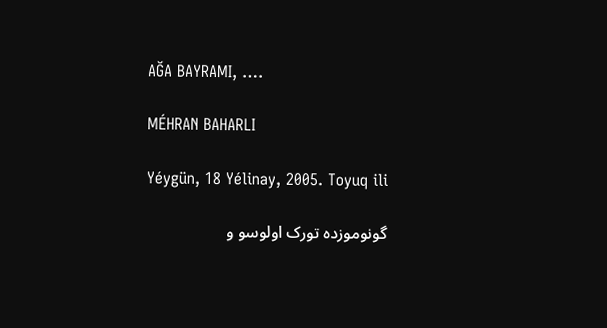AĞA BAYRAMI, ….

MÉHRAN BAHARLI

Yéygün, 18 Yélinay, 2005. Toyuq ili

گونوموزده تورک اولوسو و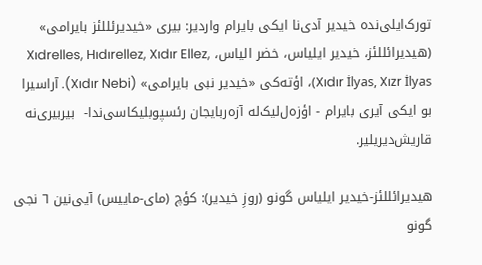تورک‌ایلی‌نده خیدیر آدی‌نا ایکی بایرام واردیر: بیری «خیدیرئللئز بایرامی» (هیدیرائللئز، خیدیر ایلیاس، خضر الیاس، Xıdrelles, Hıdırellez, Xıdır Ellez, Xıdır İlyas, Xızr İlyas)، اؤته‌کی «خیدیر نبی بایرامی» (Xıdır Nebi). آراسیرا بو ایکی آیری بایرام - اؤزه‌ل‌لیک‌له آزه‌ربایجان رئسپوبلیکاسی‌ندا-  بیربیری‌نه قاریش‌دیریلیر.

هیدیرائللئز-خیدیر ایلیاس گونو (روزِ خیدیر): کؤچ (مای-ماییس) آیی‌نین ٦ نجی گونو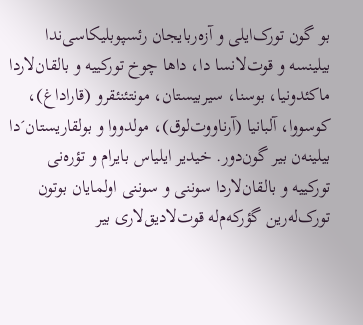بو گون تورک‌ایلی و آزه‌ربایجان رئسپوبلیکاسی‌ندا بیلینسه و قوت‌لانسا دا، داها چوخ تورکییه و بالقان‌لاردا ماکئدونیا، بوسنا، سیربیستان، مونتئنئقرو (قاراداغ)، کوسووا، آلبانیا (آرناووت‌لوق)، مولدووا و بولقاریستان´دا بیلینه‌ن بیر گون‌دور. خیدیر ایلیاس بایرام و تؤره‌نی تورکییه و بالقان‌لاردا سوننی و سوننی اولمایان بوتون تورک‌له‌رین گؤرکه‌م‌له قوت‌لادیق‌لاری بیر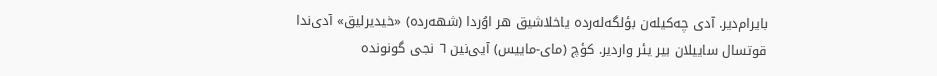بایرام‌دیر. آدی چه‌کیله‌ن بؤلگه‌له‌رده یاخلاشیق هر اوُردا (شهه‌رده) «خیدیرلیق» آدی‌ندا قوتسال ساییلان بیر یئر واردیر. کؤچ (مای-ماییس) آیی‌نین ٦ نجی گونونده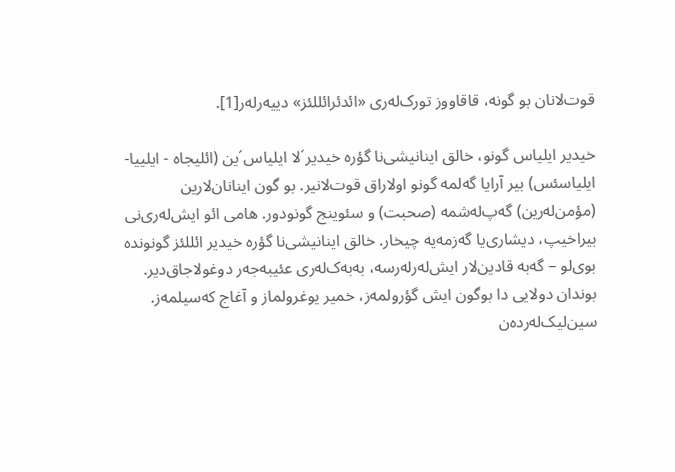قوت‌لانان بو گونه، قاقاووز تورک‌له‌ری «ائدئرائللئز» دییه‌رله‌ر[1].

خیدیر ایلیاس گونو، خالق اینانیشی‌نا گؤره خیدیر´لا ایلیاس´ین (ائلیجاه - ایلییا-ایلیاسئس) بیر آرایا گه‌لمه گونو اولاراق قوت‌لانیر. بو گون اینانان‌لارین (مؤمن‌له‌رین) گه‌پ‌له‌شمه (صحبت) و سئوینج گونودور. هامی ائو ایش‌له‌ری‌نی بیراخیپ، دیشاری‌یا گه‌زمه‌یه چیخار. خالق اینانیشی‌نا گؤره خیدیر ائللئز گونونده بوی‌لو – گه‌به قادین‌لار ایش‌له‌رله‌رسه، به‌به‌ک‌له‌ری عئیبه‌جه‌ر دوغولاجاق‌دیر. بوندان دولایی دا بوگون ایش گؤرولمه‌ز، خمیر یوغرولماز و آغاج که‌سیلمه‌ز. سین‌لیک‌له‌رده‌ن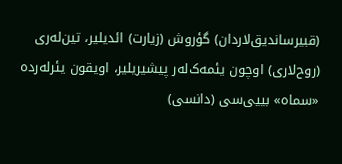(قبیرساندیق‌لاردان) گؤروش (زیارت) ائدیلیر، تین‌له‌ری (روح‌لاری) اوچون یئمه‌ک‌له‌ر پیشیریلیر، اویقون یئرله‌رده «سماه» بییی‌سی (دانسی)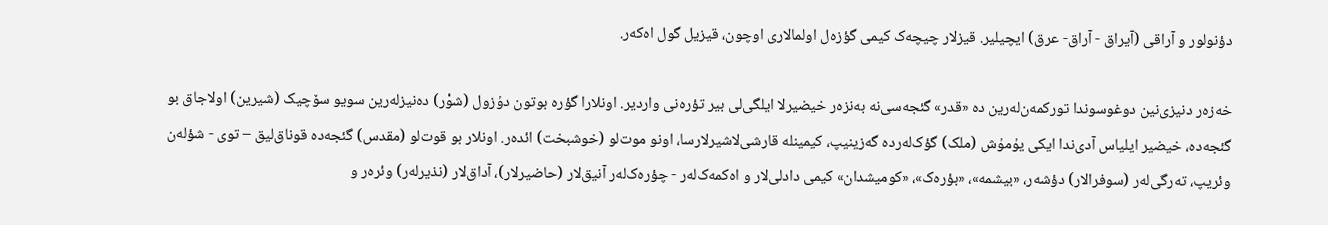دؤنولور و آراقی (آیراق - آراق- عرق) ایچیلیر. قیزلار چیچه‌ک کیمی گؤزه‌ل اولمالاری اوچون، قیزیل گول اه‌که‌ر.

خه‌زه‌ر دنیزی‌نین دوغوسوندا تورکمه‌ن‌له‌رین ده «قدر» گئجه‌سی‌نه به‌نزه‌ر خیضیرلا ایلگی‌لی بیر تؤره‌نی واردیر. اونلارا گؤره بوتون دۇزول (شوْر) ده‌نیزله‌رین سویو سۆچیک (شیرین) اولاجاق بو گئجه‌ده، خیضیر ایلیاس آدی‌ندا ایکی یۇمۇش (ملک) گؤک‌له‌رده گه‌زینیپ، کیمینله قارشی‌لاشیرلارسا، اونو موت‌لو (خوشبخت) ائده‌ر. اونلار بو قوت‌لو (مقد‌س) گئجه‌ده قوناق‌لیق – توی - شؤله‌ن وئریپ، ته‌رگی‌له‌ر (سوفرالار) دؤشه‌ر، «بیشمه»، «بؤره‌ک»، «کومیشدان» کیمی دادلی‌لار و اه‌کمه‌ک‌له‌ر - چؤره‌ک‌له‌ر آنیق‌لار (حاضیرلار)، آداق‌لار (نذیرله‌ر) وئره‌ر و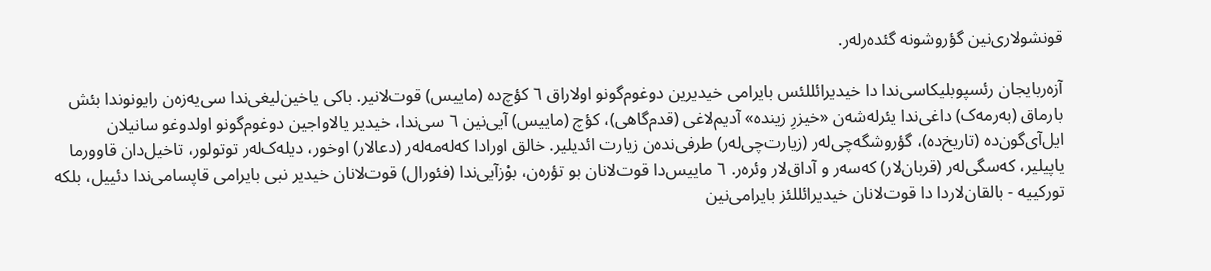قونشولاری‌نین گؤروشونه گئده‌رله‌ر.

آزه‌ربایجان رئسپوبلیکاسی‌ندا دا خیدیرائللئس بایرامی خیدیرین دوغوم‌گونو اولاراق ٦ کؤچ‌ده (ماییس) قوت‌لانیر. باکی یاخین‌لیغی‌ندا سی‌یه‌زه‌ن رایونوندا بئش بارماق (به‌رمه‌ک) داغی‌ندا یئرله‌شه‌ن «خیزرِ زینده» آدیم‌لاغی (قدم‌گاهی)، کؤچ (ماییس) آیی‌نین ٦ سی‌ندا، خیدیر یالاواجین دوغوم‌گونو اولدوغو سانیلان ایل‌آی‌گون‌ده (تاریخ‌ده)، گؤروشگه‌چی‌له‌ر (زیار‌ت‌چی‌له‌ر) طر‌فی‌نده‌ن زیار‌ت ائدیلیر. خالق اورادا که‌له‌مه‌له‌ر (دعالار) اوخور، دیله‌ک‌له‌ر توتولور، تاخیل‌دان قاوورما یاپیلیر، که‌سگی‌له‌ر (قربان‌لار) که‌سه‌ر و آداق‌لار وئره‌ر. ٦ ماییس‌دا قوت‌لانان بو تؤره‌ن، بوْزآیی‌ندا (فئورال) قوت‌لانان خیدیر نبی بایرامی قاپسامی‌ندا دئییل، بلکه تورکییه - بالقان‌لاردا دا قوت‌لانان خیدیرائللئز بایرامی‌نین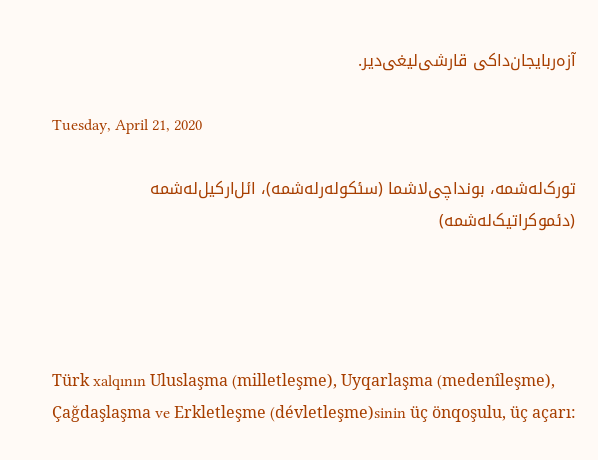آزه‌ربایجان‌داکی قارشی‌لیغی‌دیر.

Tuesday, April 21, 2020

تورک‌له‌شمه، بونداچی‌لاشما (سئکوله‌رله‌شمه)، ائل‌ارکیل‌له‌شمه (دئموکراتیک‌له‌شمه)




Türk xalqının Uluslaşma (milletleşme), Uyqarlaşma (medenîleşme), Çağdaşlaşma ve Erkletleşme (dévletleşme)sinin üç önqoşulu, üç açarı: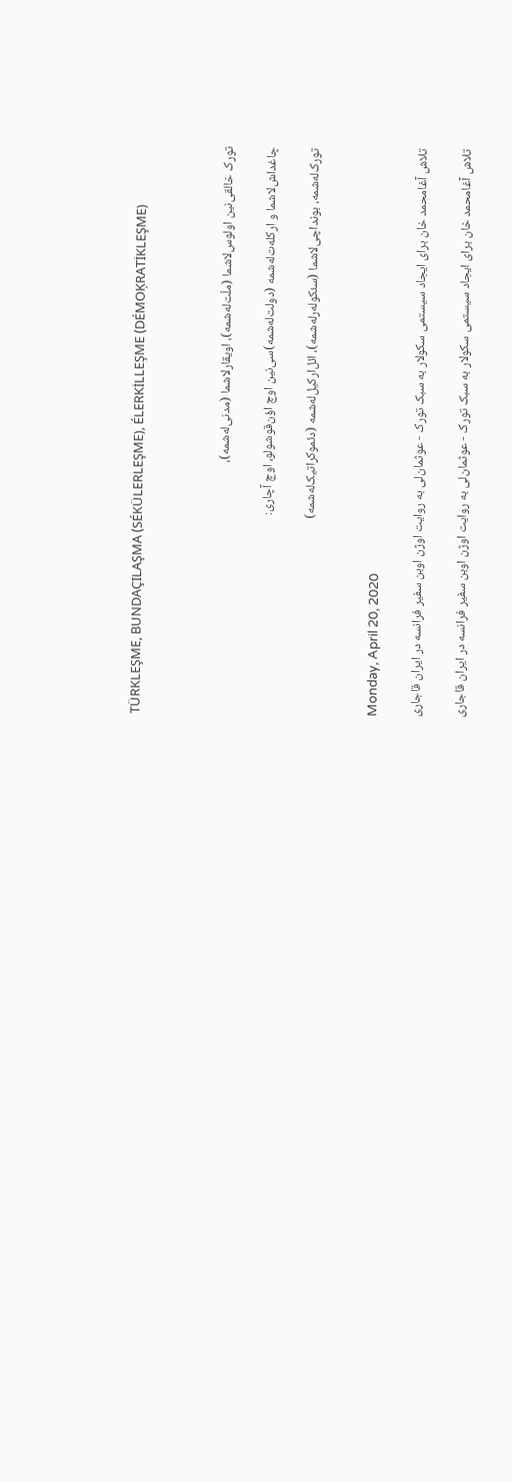TÜRKLEŞME, BUNDAÇILAŞMA (SÉKÜLERLEŞME), ÉLERKİLLEŞME (DÉMOĶRATİKLEŞME)



تورک خالقی‌نین اولوس‌لاشما (ملّت‌له‌شمه)، اویقارلاشما (مدنی‌له‌شمه)،

چاغداش‌لاشما و ارکله‌ت‌له‌شمه‌ (دولت‌له‌شمه)سی‌نین اوچ اؤن‌قوشولو، اوچ آچاری:

تورک‌له‌شمه، بونداچی‌لاشما (سئکوله‌رله‌شمه)، ائل‌ارکیل‌له‌شمه (دئموکراتیک‌له‌شمه)


Monday, April 20, 2020

تلاش آغامحمد خان برای ایجاد سیستمی سکولار به سبک تورک - عوثمان‌لی به روایت اوژن اوبن سفیر فرانسه در ایران قاجاری

تلاش آغامحمد خان برای ایجاد سیستمی سکولار به سبک تورک - عوثمان‌لی به روایت اوژن اوبن سفیر فرانسه در ایران قاجاری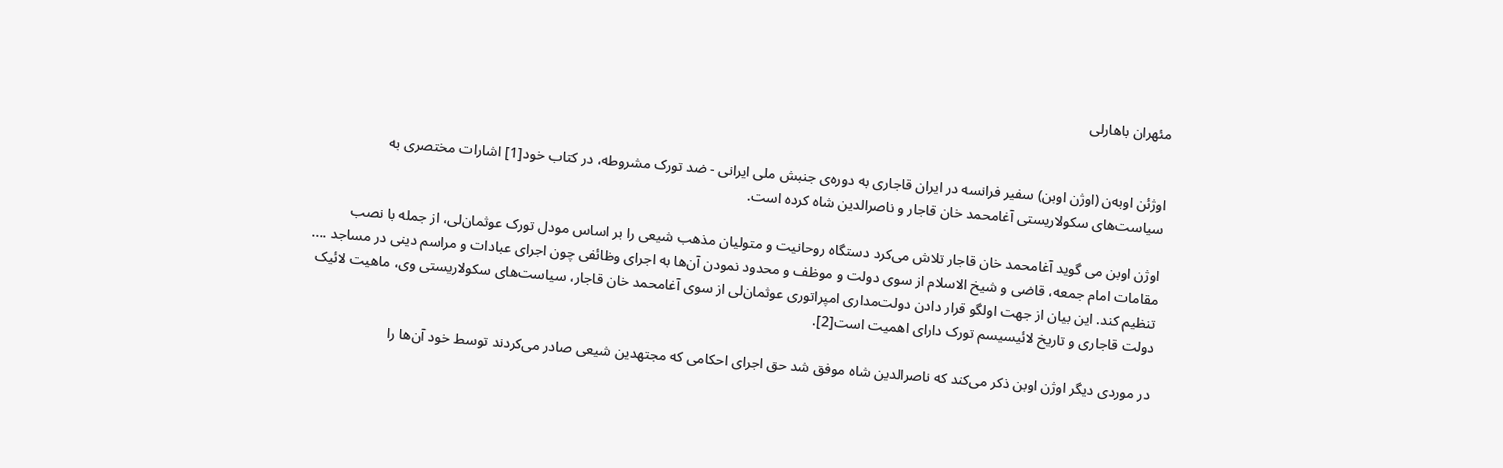مئهران باهارلی


اوژئن اوبه‌ن (اوژن اوبن) سفیر فرانسه در ایران قاجاری به دوره‌ی جنبش ملی ایرانی - ضد تورک مشروطه، در کتاب خود[1] اشارات مختصری به سیاست‌های سکولاریستی آغامحمد خان قاجار و ناصرالدین شاه کرده است.

اوژن اوبن می گوید آغامحمد خان قاجار تلاش می‌کرد دستگاه روحانیت و متولیان مذهب شیعی را بر اساس مودل تورک عوثمان‌لی، از جمله با نصب مقامات امام جمعه، قاضی و شیخ الاسلام از سوی دولت و موظف و محدود نمودن آن‌ها به اجرای وظائفی چون اجرای عبادات و مراسم دینی در مساجد .... تنظیم کند. این بیان از جهت اولگو قرار دادن دولت‌مداری امپراتوری عوثمان‌لی از سوی آغامحمد خان قاجار، سیاست‌های سکولاریستی وی، ماهیت لائیک دولت قاجاری و تاریخ لائیسیسم تورک دارای اهمیت است[2].

در موردی دیگر اوژن اوبن ذکر می‌کند که ناصرالدین شاه موفق شد حق اجرای احکامی که مجتهدین شیعی صادر می‌کردند توسط خود آن‌ها را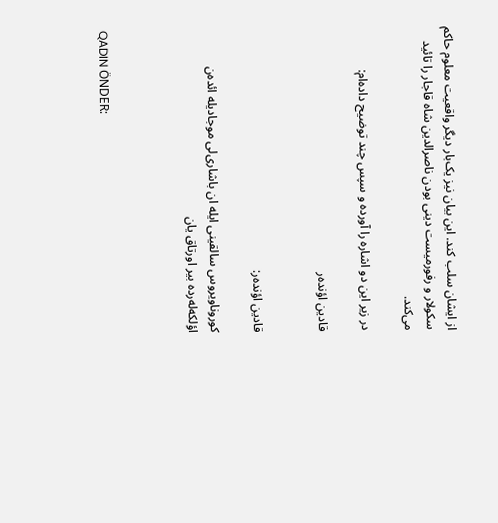از ایشان سلب کند. این بیان نیز یک‌بار دیگر واقعیت معلوم حاکم سکولار و رفورمیست دینی بودن ناصرالدین شاه قاجار را تائید می‌کند.

در زیر این دو اشاره را آورده و سپس چند توضیح داده‌ام:

قادین اؤنده‌ر


قادین اؤنده‌ر:

کوروناویروس سالقینی ایله ان باشاری‌لی موجادیله ائده‌ن اؤلکه‌له‌رده بیر اورتاق یان



QADIN ÖNDER: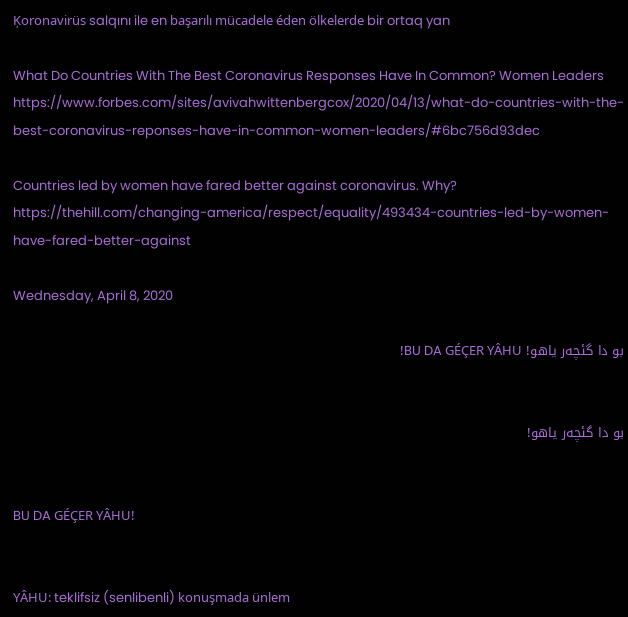Ķoronavirüs salqını ile en başarılı mücadele éden ölkelerde bir ortaq yan

What Do Countries With The Best Coronavirus Responses Have In Common? Women Leaders
https://www.forbes.com/sites/avivahwittenbergcox/2020/04/13/what-do-countries-with-the-best-coronavirus-reponses-have-in-common-women-leaders/#6bc756d93dec

Countries led by women have fared better against coronavirus. Why?
https://thehill.com/changing-america/respect/equality/493434-countries-led-by-women-have-fared-better-against

Wednesday, April 8, 2020

بو دا گئچه‌ر یاهو! BU DA GÉÇER YÂHU!


بو دا گئچه‌ر یاهو!


BU DA GÉÇER YÂHU!


YÂHU: teklifsiz (senlibenli) konuşmada ünlem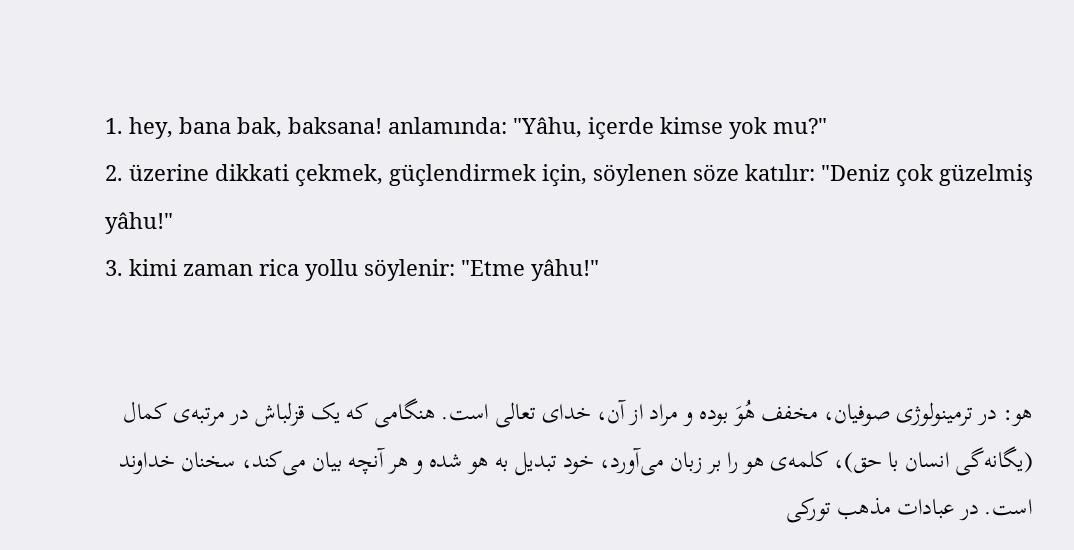1. hey, bana bak, baksana! anlamında: "Yâhu, içerde kimse yok mu?"
2. üzerine dikkati çekmek, güçlendirmek için, söylenen söze katılır: "Deniz çok güzelmiş yâhu!"
3. kimi zaman rica yollu söylenir: "Etme yâhu!"


هو: در ترمینولوژی صوفیان، مخفف هُوَ بوده و مراد از آن، خدای تعالی است. هنگامی که یک قزلباش در مرتبه‌ی کمال (یگانه‌گی انسان با حق)، کلمه‌ی هو را بر زبان می‌آورد، خود تبدیل به هو شده و هر آنچه بیان می‌کند، سخنان خداوند است. در عبادات مذهب تورکی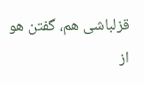قزلباشی هم، گفتن هو از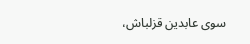سوی عابدین قزلباش،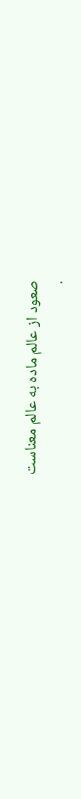صعود از عالم ماده به عالم معناست
.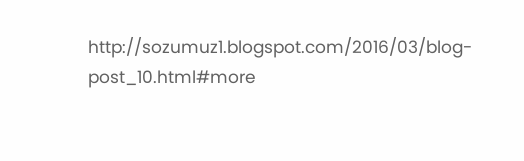http://sozumuz1.blogspot.com/2016/03/blog-post_10.html#more